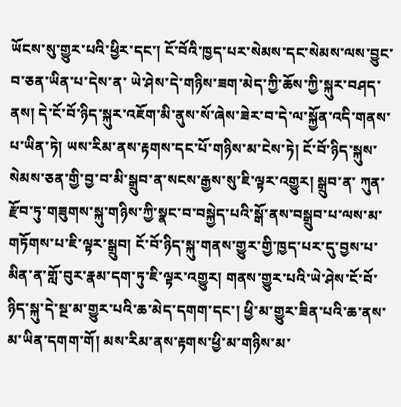ཡོངས་སུ་གྱུར་པའི་ཕྱིར་དང་། ངོ་བོའི་ཁྱད་པར་སེམས་དང་སེམས་ལས་བྱུང་བ་ཅན་ཡིན་པ་དེས་ན་ ཡེ་ཤེས་དེ་གཉིས་ཟག་མེད་ཀྱི་ཆོས་ཀྱི་སྐུར་བཤད་ནས། དེ་ངོ་བོ་ཉིད་སྐུར་འཇོག་མི་ནུས་སོ་ཞེས་ཟེར་བ་དེ་ལ་སྐྱོན་འདི་གནས་པ་ཡིན་ཏེ། ཡས་རིམ་ནས་རྟགས་དང་པོ་གཉིས་མ་ངེས་ཏེ། ངོ་བོ་ཉིད་སྐུས་སེམས་ཅན་གྱི་བྱ་བ་མི་སྒྲུབ་ན་སངས་རྒྱས་སུ་ཇི་ལྟར་འགྱུར། སྒྲུབ་ན་ ཀུན་རྫོབ་ཏུ་གཟུགས་སྐུ་གཉིས་ཀྱི་སྣང་བ་བསྐྱེད་པའི་སྒོ་ནས་བསྒྲུབ་པ་ལས་མ་གཏོགས་པ་ཇི་ལྟར་སྒྲུབ། ངོ་བོ་ཉིད་སྐུ་གནས་གྱུར་གྱི་ཁྱད་པར་དུ་བྱས་པ་མིན་ན་གློ་བུར་རྣམ་དག་ཏུ་ཇི་ལྟར་འགྱུར། གནས་གྱུར་པའི་ཡེ་ཤེས་ངོ་བོ་ཉིད་སྐུ་དེ་སྔ་མ་གྱུར་པའི་ཆ་མེད་དགག་དང་། ཕྱི་མ་གྱུར་ཟིན་པའི་ཆ་ནས་མ་ཡིན་དགག་གོ། མས་རིམ་ནས་རྟགས་ཕྱི་མ་གཉིས་མ་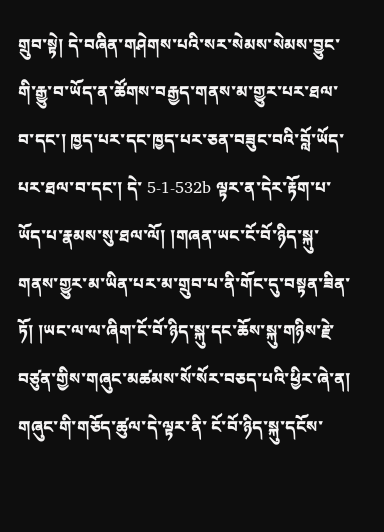གྲུབ་སྟེ། དེ་བཞིན་གཤེགས་པའི་སར་སེམས་སེམས་བྱུང་གི་རྒྱུ་བ་ཡོད་ན་ཚོགས་བརྒྱད་གནས་མ་གྱུར་པར་ཐལ་བ་དང་། ཁྱད་པར་དང་ཁྱད་པར་ཅན་བཟུང་བའི་བློ་ཡོད་པར་ཐལ་བ་དང་། དེ་ 5-1-532b ལྟར་ན་དེར་རྟོག་པ་ཡོད་པ་རྣམས་སུ་ཐལ་ལོ། །གཞན་ཡང་ངོ་བོ་ཉིད་སྐུ་གནས་གྱུར་མ་ཡིན་པར་མ་གྲུབ་པ་ནི་གོང་དུ་བསྟན་ཟིན་ཏོ། །ཡང་ལ་ལ་ཞིག་ངོ་བོ་ཉིད་སྐུ་དང་ཆོས་སྐུ་གཉིས་རྗེ་བཙུན་གྱིས་གཞུང་མཚམས་སོ་སོར་བཅད་པའི་ཕྱིར་ཞེ་ན། གཞུང་གི་གཅོད་ཚུལ་དེ་ལྟར་ནི་ ངོ་བོ་ཉིད་སྐུ་དངོས་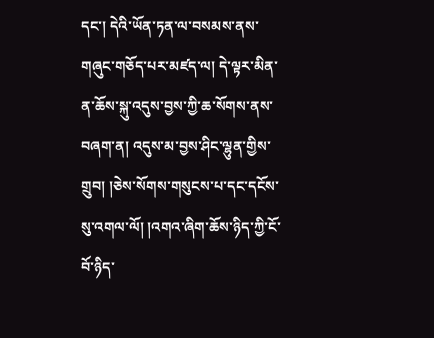དང་། དེའི་ཡོན་ཏན་ལ་བསམས་ནས་གཞུང་གཅོད་པར་མཛད་ལ། དེ་ལྟར་མིན་ན་ཆོས་སྐུ་འདུས་བྱས་ཀྱི་ཆ་སོགས་ནས་བཞག་ན། འདུས་མ་བྱས་ཤིང་ལྷུན་གྱིས་གྲུབ། །ཅེས་སོགས་གསུངས་པ་དང་དངོས་སུ་འགལ་ལོ། །འགའ་ཞིག་ཆོས་ཉིད་ཀྱི་ངོ་ བོ་ཉིད་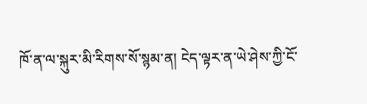ཁོ་ན་ལ་སྐུར་མི་རིགས་སོ་སྙམ་ན། ངེད་ལྟར་ན་ཡེ་ཤེས་ཀྱི་ངོ་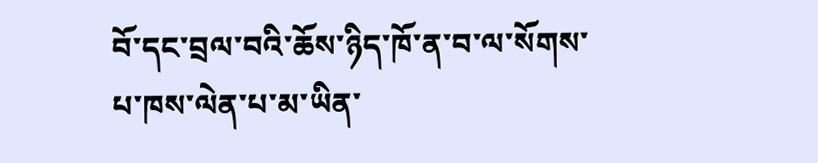བོ་དང་བྲལ་བའི་ཆོས་ཉིད་ཁོ་ན་བ་ལ་སོགས་པ་ཁས་ལེན་པ་མ་ཡིན་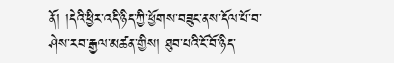ནོ། །དེའི་ཕྱིར་འདི་ཉིད་ཀྱི་ཕྱོགས་བཟུང་ནས་དོལ་པོ་བ་ཤེས་རབ་རྒྱལ་མཚན་གྱིས། ཐུབ་པའི་ངོ་བོ་ཉིད་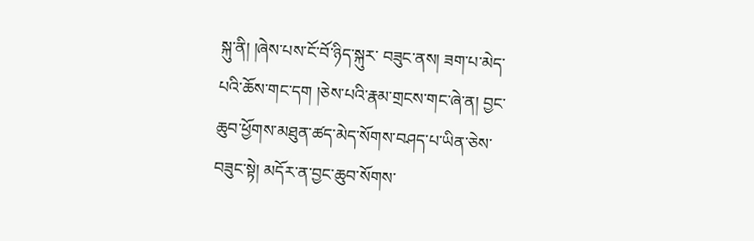སྐུ་ནི། །ཞེས་པས་ངོ་བོ་ཉིད་སྐུར་ བཟུང་ནས། ཟག་པ་མེད་པའི་ཆོས་གང་དག །ཅེས་པའི་རྣམ་གྲངས་གང་ཞེ་ན། བྱང་ཆུབ་ཕྱོགས་མཐུན་ཚད་མེད་སོགས་བཤད་པ་ཡིན་ཅེས་བཟུང་སྟེ། མདོར་ན་བྱང་ཆུབ་སོགས་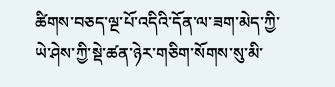ཚིགས་བཅད་ལྔ་པོ་འདིའི་དོན་ལ་ཟག་མེད་ཀྱི་ཡེ་ཤེས་ཀྱི་སྡེ་ཚན་ཉེར་གཅིག་སོགས་སུ་མི་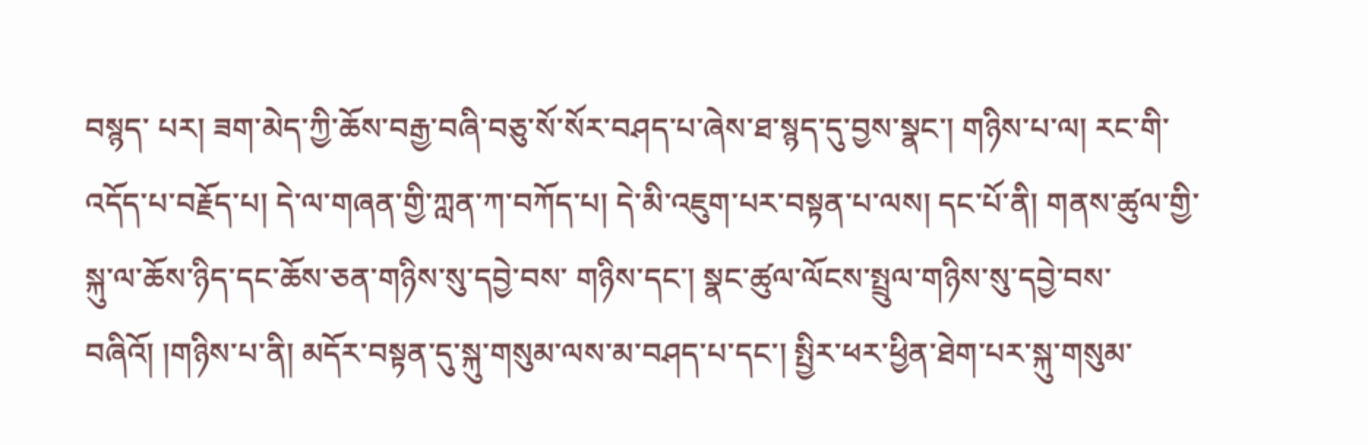བསྙད་ པར། ཟག་མེད་ཀྱི་ཆོས་བརྒྱ་བཞི་བཅུ་སོ་སོར་བཤད་པ་ཞེས་ཐ་སྙད་དུ་བྱས་སྣང་། གཉིས་པ་ལ། རང་གི་འདོད་པ་བརྗོད་པ། དེ་ལ་གཞན་གྱི་ཀླན་ཀ་བཀོད་པ། དེ་མི་འཇུག་པར་བསྟན་པ་ལས། དང་པོ་ནི། གནས་ཚུལ་གྱི་སྐུ་ལ་ཆོས་ཉིད་དང་ཆོས་ཅན་གཉིས་སུ་དབྱེ་བས་ གཉིས་དང་། སྣང་ཚུལ་ལོངས་སྤྲུལ་གཉིས་སུ་དབྱེ་བས་བཞིའོ། །གཉིས་པ་ནི། མདོར་བསྟན་དུ་སྐུ་གསུམ་ལས་མ་བཤད་པ་དང་། སྤྱིར་ཕར་ཕྱིན་ཐེག་པར་སྐུ་གསུམ་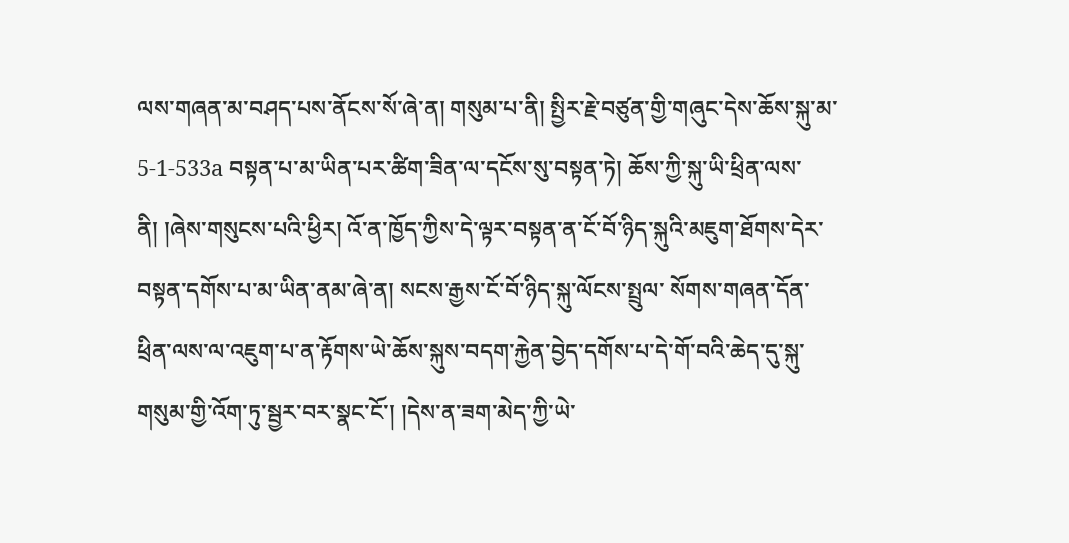ལས་གཞན་མ་བཤད་པས་ནོངས་སོ་ཞེ་ན། གསུམ་པ་ནི། སྤྱིར་རྗེ་བཙུན་གྱི་གཞུང་དེས་ཆོས་སྐུ་མ་ 5-1-533a བསྟན་པ་མ་ཡིན་པར་ཚིག་ཟིན་ལ་དངོས་སུ་བསྟན་ཏེ། ཆོས་ཀྱི་སྐུ་ཡི་ཕྲིན་ལས་ནི། །ཞེས་གསུངས་པའི་ཕྱིར། འོ་ན་ཁྱོད་ཀྱིས་དེ་ལྟར་བསྟན་ན་ངོ་བོ་ཉིད་སྐུའི་མཇུག་ཐོགས་དེར་བསྟན་དགོས་པ་མ་ཡིན་ནམ་ཞེ་ན། སངས་རྒྱས་ངོ་བོ་ཉིད་སྐུ་ལོངས་སྤྲུལ་ སོགས་གཞན་དོན་ཕྲིན་ལས་ལ་འཇུག་པ་ན་རྟོགས་ཡེ་ཆོས་སྐུས་བདག་རྐྱེན་བྱེད་དགོས་པ་དེ་གོ་བའི་ཆེད་དུ་སྐུ་གསུམ་གྱི་འོག་ཏུ་སྦྱར་བར་སྣང་ངོ་། །དེས་ན་ཟག་མེད་ཀྱི་ཡེ་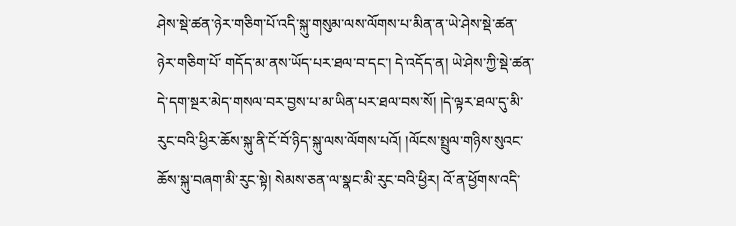ཤེས་སྡེ་ཚན་ཉེར་གཅིག་པོ་འདི་སྐུ་གསུམ་ལས་ལོགས་པ་མིན་ན་ཡེ་ཤེས་སྡེ་ཚན་ཉེར་གཅིག་པོ་ གདོད་མ་ནས་ཡོད་པར་ཐལ་བ་དང་། དེ་འདོད་ན། ཡེ་ཤེས་ཀྱི་སྡེ་ཚན་དེ་དག་སྔར་མེད་གསལ་བར་བྱས་པ་མ་ཡིན་པར་ཐལ་བས་སོ། །དེ་ལྟར་ཐལ་དུ་མི་རུང་བའི་ཕྱིར་ཆོས་སྐུ་ནི་ངོ་བོ་ཉིད་སྐུ་ལས་ལོགས་པའོ། །ལོངས་སྤྲུལ་གཉིས་སུའང་ཆོས་སྐུ་བཞག་མི་རུང་སྟེ། སེམས་ཅན་ལ་སྣང་མི་རུང་བའི་ཕྱིར། འོ་ན་ཕྱོགས་འདི་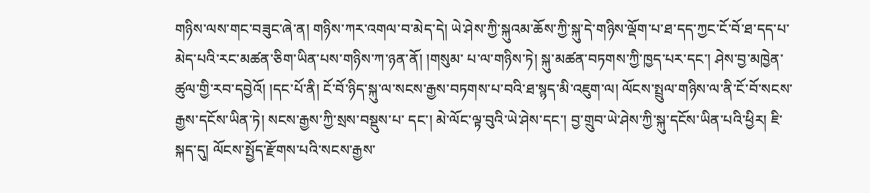གཉིས་ལས་གང་བཟུང་ཞེ་ན། གཉིས་ཀར་འགལ་བ་མེད་དེ། ཡེ་ཤེས་ཀྱི་སྐུའམ་ཆོས་ཀྱི་སྐུ་དེ་གཉིས་ལྡོག་པ་ཐ་དད་ཀྱང་ངོ་བོ་ཐ་དད་པ་མེད་པའི་རང་མཚན་ཅིག་ཡིན་པས་གཉིས་ཀ་ཉན་ནོ། །གསུམ་ པ་ལ་གཉིས་ཏེ། སྐུ་མཚན་བཏགས་ཀྱི་ཁྱད་པར་དང་། ཤེས་བྱ་མཁྱེན་ཚུལ་གྱི་རབ་དབྱེའོ། །དང་པོ་ནི། ངོ་བོ་ཉིད་སྐུ་ལ་སངས་རྒྱས་བཏགས་པ་བའི་ཐ་སྙད་མི་འཇུག་ལ། ལོངས་སྤྲུལ་གཉིས་ལ་ནི་ངོ་བོ་སངས་རྒྱས་དངོས་ཡིན་ཏེ། སངས་རྒྱས་ཀྱི་སྲས་བསྡུས་པ་ དང་། མེ་ལོང་ལྟ་བུའི་ཡེ་ཤེས་དང་། བྱ་གྲུབ་ཡེ་ཤེས་ཀྱི་སྐུ་དངོས་ཡིན་པའི་ཕྱིར། ཇི་སྐད་དུ། ལོངས་སྤྱོད་རྫོགས་པའི་སངས་རྒྱས་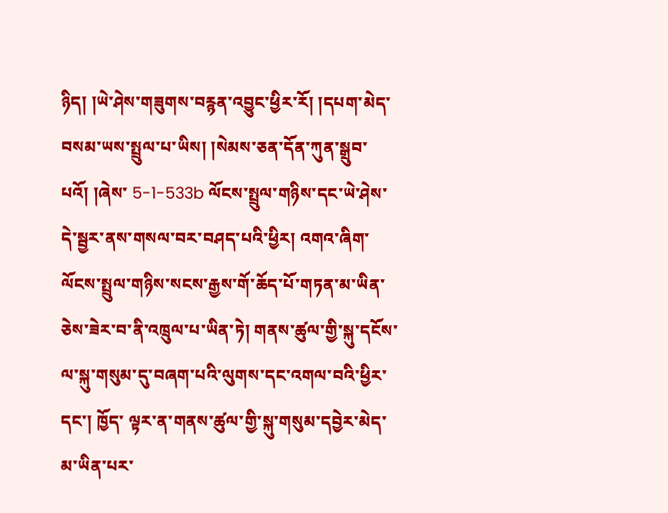ཉིད། །ཡེ་ཤེས་གཟུགས་བརྙན་འབྱུང་ཕྱིར་རོ། །དཔག་མེད་བསམ་ཡས་སྤྲུལ་པ་ཡིས། །སེམས་ཅན་དོན་ཀུན་སྒྲུབ་པའོ། །ཞེས་ 5-1-533b ལོངས་སྤྲུལ་གཉིས་དང་ཡེ་ཤེས་དེ་སྦྱར་ནས་གསལ་བར་བཤད་པའི་ཕྱིར། འགའ་ཞིག་ལོངས་སྤྲུལ་གཉིས་སངས་རྒྱས་གོ་ཆོད་པོ་གཏན་མ་ཡིན་ཅེས་ཟེར་བ་ནི་འཁྲུལ་པ་ཡིན་ཏེ། གནས་ཚུལ་གྱི་སྐུ་དངོས་ལ་སྐུ་གསུམ་དུ་བཞག་པའི་ལུགས་དང་འགལ་བའི་ཕྱིར་དང་། ཁྱོད་ ལྟར་ན་གནས་ཚུལ་གྱི་སྐུ་གསུམ་དབྱེར་མེད་མ་ཡིན་པར་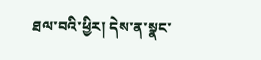ཐལ་བའི་ཕྱིར། དེས་ན་སྣང་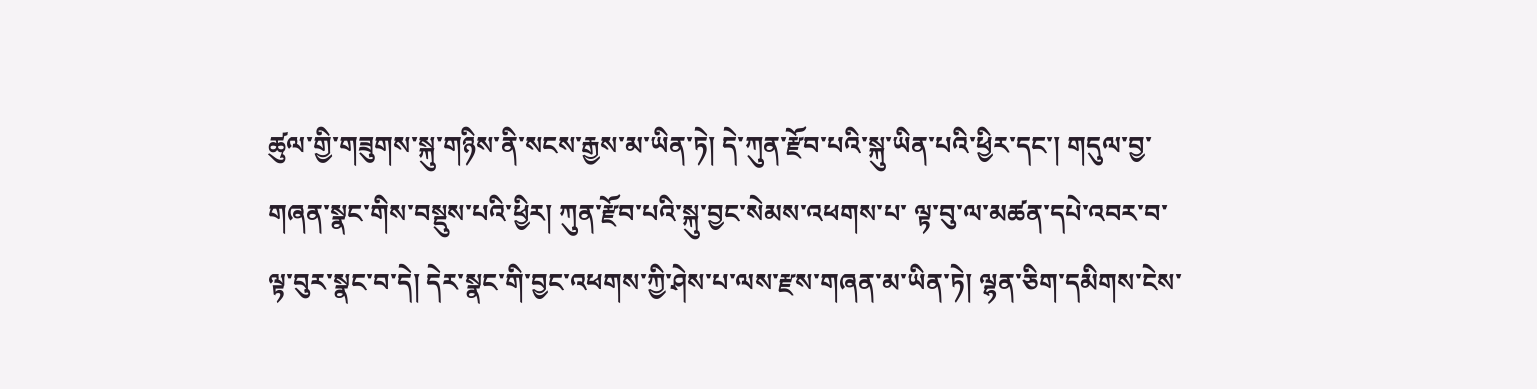ཚུལ་གྱི་གཟུགས་སྐུ་གཉིས་ནི་སངས་རྒྱས་མ་ཡིན་ཏེ། དེ་ཀུན་རྫོབ་པའི་སྐུ་ཡིན་པའི་ཕྱིར་དང་། གདུལ་བྱ་གཞན་སྣང་གིས་བསྡུས་པའི་ཕྱིར། ཀུན་རྫོབ་པའི་སྐུ་བྱང་སེམས་འཕགས་པ་ ལྟ་བུ་ལ་མཚན་དཔེ་འབར་བ་ལྟ་བུར་སྣང་བ་དེ། དེར་སྣང་གི་བྱང་འཕགས་ཀྱི་ཤེས་པ་ལས་རྫས་གཞན་མ་ཡིན་ཏེ། ལྷན་ཅིག་དམིགས་ངེས་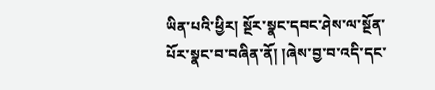ཡིན་པའི་ཕྱིར། སྔོར་སྣང་དབང་ཤེས་ལ་སྔོན་པོར་སྣང་བ་བཞིན་ནོ། །ཞེས་བྱ་བ་འདི་དང་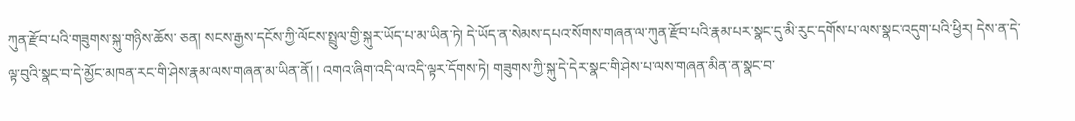ཀུན་རྫོབ་པའི་གཟུགས་སྐུ་གཉིས་ཆོས་ ཅན། སངས་རྒྱས་དངོས་ཀྱི་ལོངས་སྤྲུལ་གྱི་སྐུར་ཡོད་པ་མ་ཡིན་ཏེ། དེ་ཡོད་ན་སེམས་དཔའ་སོགས་གཞན་ལ་ཀུན་རྫོབ་པའི་རྣམ་པར་སྣང་དུ་མི་རུང་དགོས་པ་ལས་སྣང་འདུག་པའི་ཕྱིར། དེས་ན་དེ་ལྟ་བུའི་སྣང་བ་དེ་མྱོང་མཁན་རང་གི་ཤེས་རྣམ་ལས་གཞན་མ་ཡིན་ནོ། ། འགའ་ཞིག་འདི་ལ་འདི་ལྟར་དོགས་ཏེ། གཟུགས་ཀྱི་སྐུ་དེ་དེར་སྣང་གི་ཤེས་པ་ལས་གཞན་མིན་ན་སྣང་བ་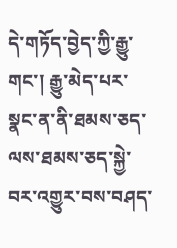དེ་གཏོད་བྱེད་ཀྱི་རྒྱུ་གང་། རྒྱུ་མེད་པར་སྣང་ན་ནི་ཐམས་ཅད་ལས་ཐམས་ཅད་སྐྱེ་བར་འགྱུར་བས་བཤད་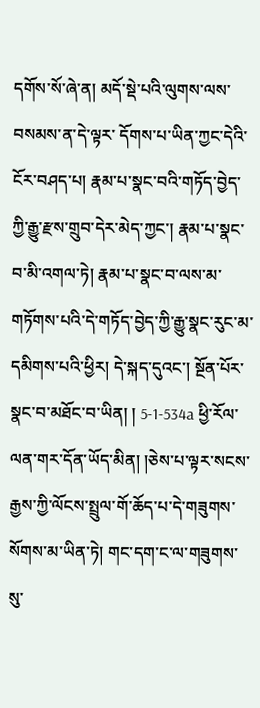དགོས་སོ་ཞེ་ན། མདོ་སྡེ་པའི་ལུགས་ལས་བསམས་ན་དེ་ལྟར་ དོགས་པ་ཡིན་ཀྱང་དེའི་ངོར་བཤད་པ། རྣམ་པ་སྣང་བའི་གཏོད་བྱེད་ཀྱི་རྒྱུ་རྫས་གྲུབ་དེར་མེད་ཀྱང་། རྣམ་པ་སྣང་བ་མི་འགལ་ཏེ། རྣམ་པ་སྣང་བ་ལས་མ་གཏོགས་པའི་དེ་གཏོད་བྱེད་ཀྱི་རྒྱུ་སྣང་རུང་མ་དམིགས་པའི་ཕྱིར། དེ་སྐད་དུའང་། སྔོན་པོར་སྣང་བ་མཐོང་བ་ཡིན། ། 5-1-534a ཕྱི་རོལ་ལན་གར་དོན་ཡོད་མིན། །ཅེས་པ་ལྟར་སངས་རྒྱས་ཀྱི་ལོངས་སྤྲུལ་གོ་ཆོད་པ་དེ་གཟུགས་སོགས་མ་ཡིན་ཏེ། གང་དག་ང་ལ་གཟུགས་སུ་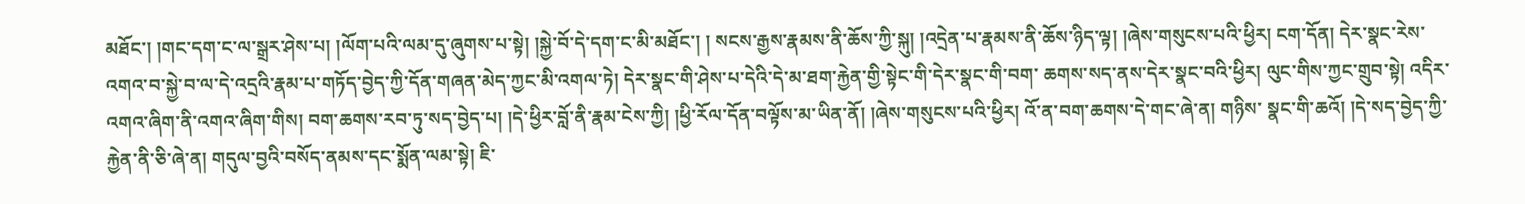མཐོང་། །གང་དག་ང་ལ་སྒྲར་ཤེས་པ། །ལོག་པའི་ལམ་དུ་ཞུགས་པ་སྟེ། །སྐྱེ་བོ་དེ་དག་ང་མི་མཐོང་། ། སངས་རྒྱས་རྣམས་ནི་ཆོས་ཀྱི་སྐུ། །འདྲེན་པ་རྣམས་ནི་ཆོས་ཉིད་ལྟ། །ཞེས་གསུངས་པའི་ཕྱིར། ངག་དོན། དེར་སྣང་རེས་འགའ་བ་སྐྱེ་བ་ལ་དེ་འདྲའི་རྣམ་པ་གཏོད་བྱེད་ཀྱི་དོན་གཞན་མེད་ཀྱང་མི་འགལ་ཏེ། དེར་སྣང་གི་ཤེས་པ་དེའི་དེ་མ་ཐག་རྐྱེན་གྱི་སྟེང་གི་དེར་སྣང་གི་བག་ ཆགས་སད་ནས་དེར་སྣང་བའི་ཕྱིར། ལུང་གིས་ཀྱང་གྲུབ་སྟེ། འདིར་འགའ་ཞིག་ནི་འགའ་ཞིག་གིས། བག་ཆགས་རབ་ཏུ་སད་བྱེད་པ། །དེ་ཕྱིར་བློ་ནི་རྣམ་ངེས་ཀྱི། །ཕྱི་རོལ་དོན་བལྟོས་མ་ཡིན་ནོ། །ཞེས་གསུངས་པའི་ཕྱིར། འོ་ན་བག་ཆགས་དེ་གང་ཞེ་ན། གཉིས་ སྣང་གི་ཆའོ། །དེ་སད་བྱེད་ཀྱི་རྐྱེན་ནི་ཅི་ཞེ་ན། གདུལ་བྱའི་བསོད་ནམས་དང་སྨོན་ལམ་སྟེ། ཇི་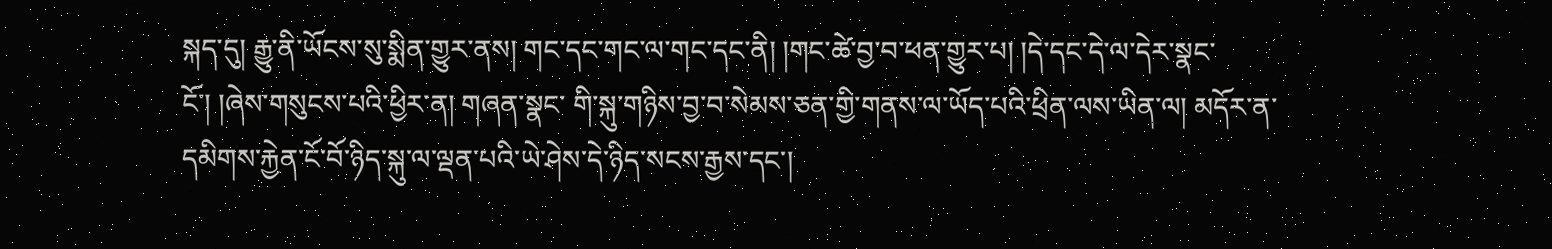སྐད་དུ། རྒྱུ་ནི་ཡོངས་སུ་སྨིན་གྱུར་ནས། གང་དང་གང་ལ་གང་དང་ནི། །གང་ཚེ་བྱ་བ་ཕན་གྱུར་པ། །དེ་དང་དེ་ལ་དེར་སྣང་ངོ་། །ཞེས་གསུངས་པའི་ཕྱིར་ན། གཞན་སྣང་ གི་སྐུ་གཉིས་བྱ་བ་སེམས་ཅན་གྱི་གནས་ལ་ཡོད་པའི་ཕྲིན་ལས་ཡིན་ལ། མདོར་ན་དམིགས་རྐྱེན་ངོ་བོ་ཉིད་སྐུ་ལ་ལྡན་པའི་ཡེ་ཤེས་དེ་ཉིད་སངས་རྒྱས་དང་།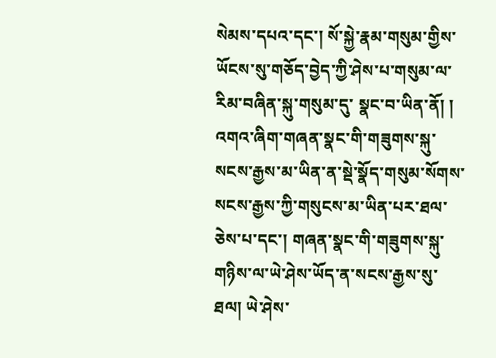སེམས་དཔའ་དང་། སོ་སྐྱེ་རྣམ་གསུམ་གྱིས་ཡོངས་སུ་གཅོད་བྱེད་ཀྱི་ཤེས་པ་གསུམ་ལ་རིམ་བཞིན་སྐུ་གསུམ་དུ་ སྣང་བ་ཡིན་ནོ། ། འགའ་ཞིག་གཞན་སྣང་གི་གཟུགས་སྐུ་སངས་རྒྱས་མ་ཡིན་ན་སྡེ་སྣོད་གསུམ་སོགས་སངས་རྒྱས་ཀྱི་གསུངས་མ་ཡིན་པར་ཐལ་ཅེས་པ་དང་། གཞན་སྣང་གི་གཟུགས་སྐུ་གཉིས་ལ་ཡེ་ཤེས་ཡོད་ན་སངས་རྒྱས་སུ་ཐལ། ཡེ་ཤེས་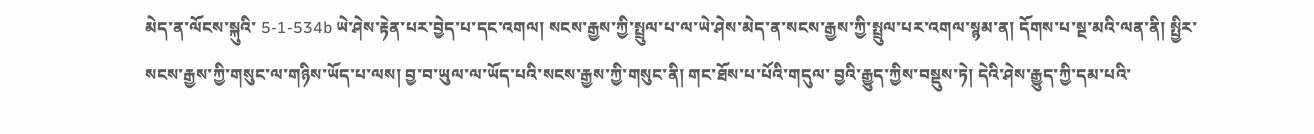མེད་ན་ལོངས་སྐུའི་ 5-1-534b ཡེ་ཤེས་རྟེན་པར་བྱེད་པ་དང་འགལ། སངས་རྒྱས་ཀྱི་སྤྲུལ་པ་ལ་ཡེ་ཤེས་མེད་ན་སངས་རྒྱས་ཀྱི་སྤྲུལ་པར་འགལ་སྙམ་ན། དོགས་པ་སྔ་མའི་ལན་ནི། སྤྱིར་སངས་རྒྱས་ཀྱི་གསུང་ལ་གཉིས་ཡོད་པ་ལས། བྱ་བ་ཡུལ་ལ་ཡོད་པའི་སངས་རྒྱས་ཀྱི་གསུང་ནི། གང་ཐོས་པ་པོའི་གདུལ་ བྱའི་རྒྱུད་ཀྱིས་བསྡུས་ཏེ། དེའི་ཤེས་རྒྱུད་ཀྱི་དམ་པའི་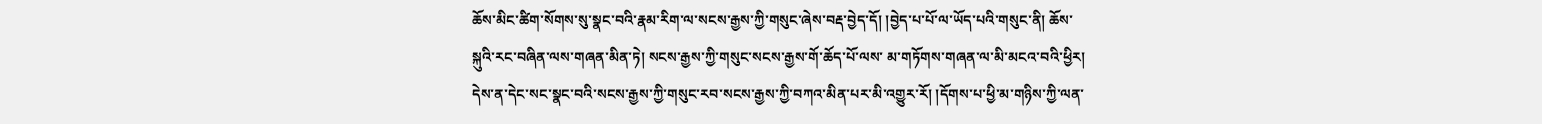ཆོས་མིང་ཚིག་སོགས་སུ་སྣང་བའི་རྣམ་རིག་ལ་སངས་རྒྱས་ཀྱི་གསུང་ཞེས་བརྡ་བྱེད་དོ། །བྱེད་པ་པོ་ལ་ཡོད་པའི་གསུང་ནི། ཆོས་སྐུའི་རང་བཞིན་ལས་གཞན་མིན་ཏེ། སངས་རྒྱས་ཀྱི་གསུང་སངས་རྒྱས་གོ་ཆོད་པོ་ལས་ མ་གཏོགས་གཞན་ལ་མི་མངའ་བའི་ཕྱིར། དེས་ན་དེང་སང་སྣང་བའི་སངས་རྒྱས་ཀྱི་གསུང་རབ་སངས་རྒྱས་ཀྱི་བཀའ་མིན་པར་མི་འགྱུར་རོ། །དོགས་པ་ཕྱི་མ་གཉིས་ཀྱི་ལན་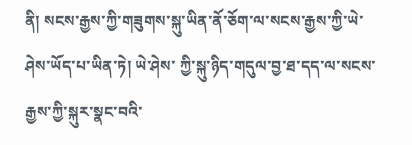ནི། སངས་རྒྱས་ཀྱི་གཟུགས་སྐུ་ཡིན་ནོ་ཅོག་ལ་སངས་རྒྱས་ཀྱི་ཡེ་ཤེས་ཡོད་པ་ཡིན་ཏེ། ཡེ་ཤེས་ ཀྱི་སྐུ་ཉིད་གདུལ་བྱ་ཐ་དད་ལ་སངས་རྒྱས་ཀྱི་སྐུར་སྣང་བའི་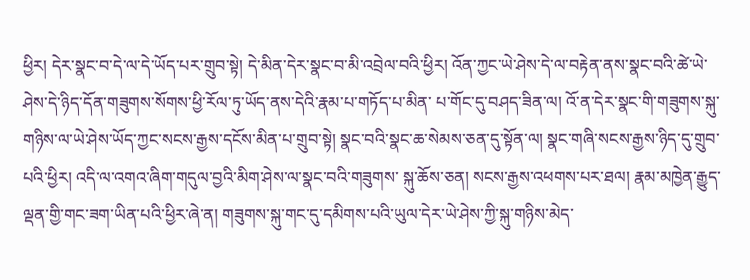ཕྱིར། དེར་སྣང་བ་དེ་ལ་དེ་ཡོད་པར་གྲུབ་སྟེ། དེ་མིན་དེར་སྣང་བ་མི་འབྲེལ་བའི་ཕྱིར། འོན་ཀྱང་ཡེ་ཤེས་དེ་ལ་བརྟེན་ནས་སྣང་བའི་ཚེ་ཡེ་ཤེས་དེ་ཉིད་དོན་གཟུགས་སོགས་ཕྱི་རོལ་ཏུ་ཡོད་ནས་དེའི་རྣམ་པ་གཏོད་པ་མིན་ པ་གོང་དུ་བཤད་ཟིན་ལ། འོ་ན་དེར་སྣང་གི་གཟུགས་སྐུ་གཉིས་ལ་ཡེ་ཤེས་ཡོད་ཀྱང་སངས་རྒྱས་དངོས་མིན་པ་གྲུབ་སྟེ། སྣང་བའི་སྣང་ཆ་སེམས་ཅན་དུ་སྟོན་ལ། སྣང་གཞི་སངས་རྒྱས་ཉིད་དུ་གྲུབ་པའི་ཕྱིར། འདི་ལ་འགའ་ཞིག་གདུལ་བྱའི་མིག་ཤེས་ལ་སྣང་བའི་གཟུགས་ སྐུ་ཆོས་ཅན། སངས་རྒྱས་འཕགས་པར་ཐལ། རྣམ་མཁྱེན་རྒྱུད་ལྡན་གྱི་གང་ཟག་ཡིན་པའི་ཕྱིར་ཞེ་ན། གཟུགས་སྐུ་གང་དུ་དམིགས་པའི་ཡུལ་དེར་ཡེ་ཤེས་ཀྱི་སྐུ་གཉིས་མེད་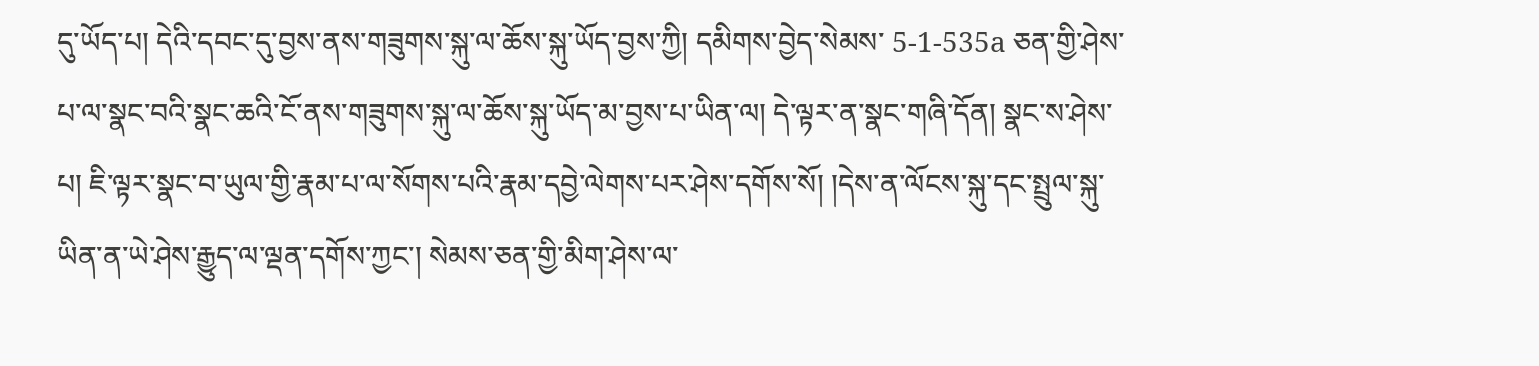དུ་ཡོད་པ། དེའི་དབང་དུ་བྱས་ནས་གཟུགས་སྐུ་ལ་ཆོས་སྐུ་ཡོད་བྱས་ཀྱི། དམིགས་བྱེད་སེམས་ 5-1-535a ཅན་གྱི་ཤེས་པ་ལ་སྣང་བའི་སྣང་ཆའི་ངོ་ནས་གཟུགས་སྐུ་ལ་ཆོས་སྐུ་ཡོད་མ་བྱས་པ་ཡིན་ལ། དེ་ལྟར་ན་སྣང་གཞི་དོན། སྣང་ས་ཤེས་པ། ཇི་ལྟར་སྣང་བ་ཡུལ་གྱི་རྣམ་པ་ལ་སོགས་པའི་རྣམ་དབྱེ་ལེགས་པར་ཤེས་དགོས་སོ། །དེས་ན་ལོངས་སྐུ་དང་སྤྲུལ་སྐུ་ ཡིན་ན་ཡེ་ཤེས་རྒྱུད་ལ་ལྡན་དགོས་ཀྱང་། སེམས་ཅན་གྱི་མིག་ཤེས་ལ་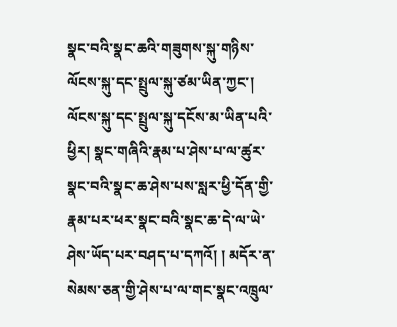སྣང་བའི་སྣང་ཆའི་གཟུགས་སྐུ་གཉིས་ལོངས་སྐུ་དང་སྤྲུལ་སྐུ་ཙམ་ཡིན་ཀྱང་། ལོངས་སྐུ་དང་སྤྲུལ་སྐུ་དངོས་མ་ཡིན་པའི་ཕྱིར། སྣང་གཞིའི་རྣམ་པ་ཤེས་པ་ལ་ཚུར་སྣང་བའི་སྣང་ཆ་ཤེས་པས་སླར་ཕྱི་དོན་གྱི་ རྣམ་པར་ཕར་སྣང་བའི་སྣང་ཆ་དེ་ལ་ཡེ་ཤེས་ཡོད་པར་བཤད་པ་དཀའོ། ། མདོར་ན་སེམས་ཅན་གྱི་ཤེས་པ་ལ་གང་སྣང་འཁྲུལ་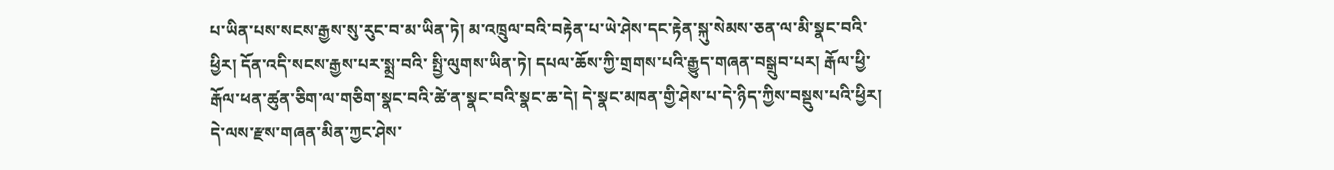པ་ཡིན་པས་སངས་རྒྱས་སུ་རུང་བ་མ་ཡིན་ཏེ། མ་འཁྲུལ་བའི་བརྟེན་པ་ཡེ་ཤེས་དང་རྟེན་སྐུ་སེམས་ཅན་ལ་མི་སྣང་བའི་ཕྱིར། དོན་འདི་སངས་རྒྱས་པར་སྨྲ་བའི་ སྤྱི་ལུགས་ཡིན་ཏེ། དཔལ་ཆོས་ཀྱི་གྲགས་པའི་རྒྱུད་གཞན་བསྒྲུབ་པར། རྒོལ་ཕྱི་རྒོལ་ཕན་ཚུན་ཅིག་ལ་གཅིག་སྣང་བའི་ཚེ་ན་སྣང་བའི་སྣང་ཆ་དེ། དེ་སྣང་མཁན་གྱི་ཤེས་པ་དེ་ཉིད་ཀྱིས་བསྡུས་པའི་ཕྱིར། དེ་ལས་རྫས་གཞན་མིན་ཀྱང་ཤེས་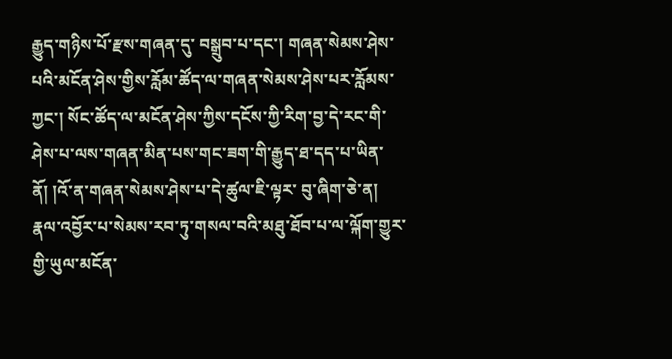རྒྱུད་གཉིས་པོ་རྫས་གཞན་དུ་ བསྒྲུབ་པ་དང་། གཞན་སེམས་ཤེས་པའི་མངོན་ཤེས་གྱིས་རློམ་ཚོད་ལ་གཞན་སེམས་ཤེས་པར་རློམས་ཀྱང་། སོང་ཚོད་ལ་མངོན་ཤེས་ཀྱིས་དངོས་ཀྱི་རིག་བྱ་དེ་རང་གི་ཤེས་པ་ལས་གཞན་མིན་པས་གང་ཟག་གི་རྒྱུད་ཐ་དད་པ་ཡིན་ནོ། །འོ་ན་གཞན་སེམས་ཤེས་པ་དེ་ཚུལ་ཇི་ལྟར་ བུ་ཞིག་ཅེ་ན། རྣལ་འབྱོར་པ་སེམས་རབ་ཏུ་གསལ་བའི་མཐུ་ཐོབ་པ་ལ་ལྐོག་གྱུར་གྱི་ཡུལ་མངོན་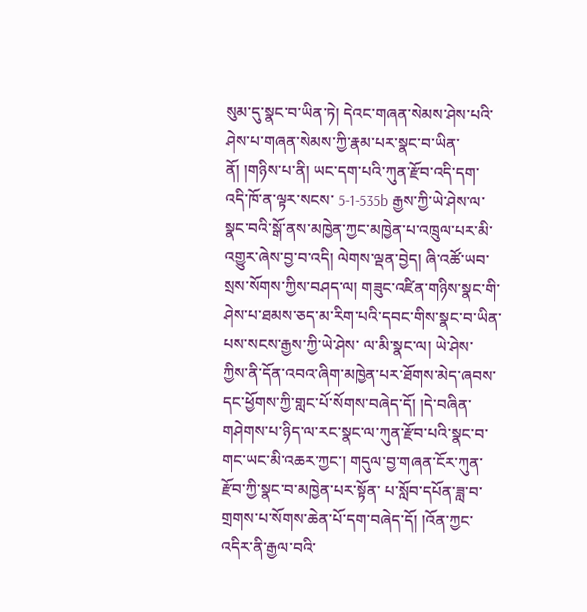སུམ་དུ་སྣང་བ་ཡིན་ཏེ། དེའང་གཞན་སེམས་ཤེས་པའི་ཤེས་པ་གཞན་སེམས་ཀྱི་རྣམ་པར་སྣང་བ་ཡིན་ནོ། །གཉིས་པ་ནི། ཡང་དག་པའི་ཀུན་རྫོབ་འདི་དག་འདི་ཁོ་ན་ལྟར་སངས་ 5-1-535b རྒྱས་ཀྱི་ཡེ་ཤེས་ལ་སྣང་བའི་སྒོ་ནས་མཁྱེན་ཀྱང་མཁྱེན་པ་འཁྲུལ་པར་མི་འགྱུར་ཞེས་བྱ་བ་འདི། ལེགས་ལྡན་བྱེད། ཞི་འཚོ་ཡབ་སྲས་སོགས་ཀྱིས་བཤད་ལ། གཟུང་འཛིན་གཉིས་སྣང་གི་ཤེས་པ་ཐམས་ཅད་མ་རིག་པའི་དབང་གིས་སྣང་བ་ཡིན་པས་སངས་རྒྱས་ཀྱི་ཡེ་ཤེས་ ལ་མི་སྣང་ལ། ཡེ་ཤེས་ཀྱིས་ནི་དོན་འབའ་ཞིག་མཁྱེན་པར་ཐོགས་མེད་ཞབས་དང་ཕྱོགས་ཀྱི་གླང་པོ་སོགས་བཞེད་དོ། །དེ་བཞིན་གཤེགས་པ་ཉིད་ལ་རང་སྣང་ལ་ཀུན་རྫོབ་པའི་སྣང་བ་གང་ཡང་མི་འཆར་ཀྱང་། གདུལ་བྱ་གཞན་ངོར་ཀུན་རྫོབ་ཀྱི་སྣང་བ་མཁྱེན་པར་སྟོན་ པ་སློབ་དཔོན་ཟླ་བ་གྲགས་པ་སོགས་ཆེན་པོ་དག་བཞེད་དོ། །འོན་ཀྱང་འདིར་ནི་རྒྱལ་བའི་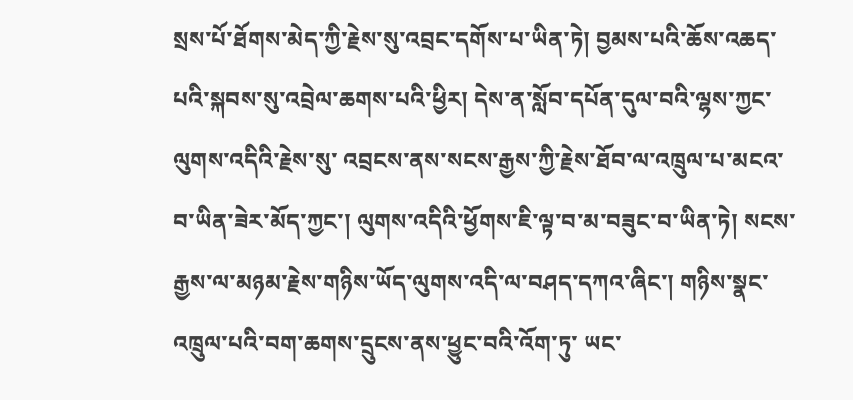སྲས་པོ་ཐོགས་མེད་ཀྱི་རྗེས་སུ་འབྲང་དགོས་པ་ཡིན་ཏེ། བྱམས་པའི་ཆོས་འཆད་པའི་སྐབས་སུ་འབྲེལ་ཆགས་པའི་ཕྱིར། དེས་ན་སློབ་དཔོན་དུལ་བའི་ལྷས་ཀྱང་ལུགས་འདིའི་རྗེས་སུ་ འབྲངས་ནས་སངས་རྒྱས་ཀྱི་རྗེས་ཐོབ་ལ་འཁྲུལ་པ་མངའ་བ་ཡིན་ཟེར་མོད་ཀྱང་། ལུགས་འདིའི་ཕྱོགས་ཇི་ལྟ་བ་མ་བཟུང་བ་ཡིན་ཏེ། སངས་རྒྱས་ལ་མཉམ་རྗེས་གཉིས་ཡོད་ལུགས་འདི་ལ་བཤད་དཀའ་ཞིང་། གཉིས་སྣང་འཁྲུལ་པའི་བག་ཆགས་དྲུངས་ནས་ཕྱུང་བའི་འོག་ཏུ་ ཡང་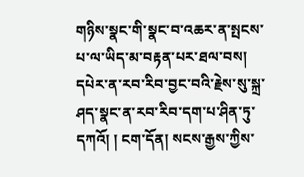གཉིས་སྣང་གི་སྣང་བ་འཆར་ན་སྤངས་པ་ལ་ཡིད་མ་བརྟན་པར་ཐལ་བས། དཔེར་ན་རབ་རིབ་བྱང་བའི་རྗེས་སུ་སྐྲ་ཤད་སྣང་ན་རབ་རིབ་དག་པ་ཤིན་ཏུ་དཀའོ། ། ངག་དོན། སངས་རྒྱས་ཀྱིས་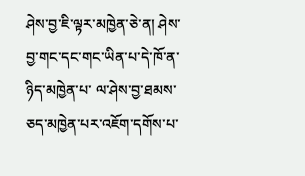ཤེས་བྱ་ཇི་ལྟར་མཁྱེན་ཅེ་ན། ཤེས་བྱ་གང་དང་གང་ཡིན་པ་དེ་ཁོ་ན་ཉིད་མཁྱེན་པ་ ལ་ཤེས་བྱ་ཐམས་ཅད་མཁྱེན་པར་འཇོག་དགོས་པ་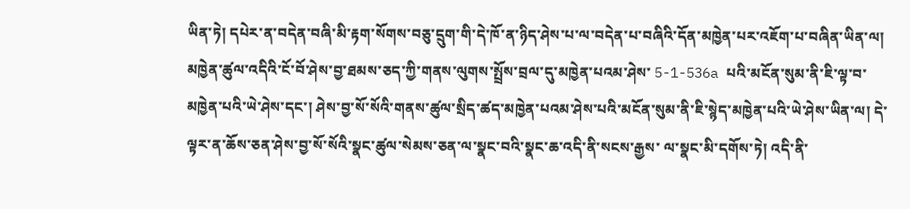ཡིན་ཏེ། དཔེར་ན་བདེན་བཞི་མི་རྟག་སོགས་བཅུ་དྲུག་གི་དེ་ཁོ་ན་ཉིད་ཤེས་པ་ལ་བདེན་པ་བཞིའི་དོན་མཁྱེན་པར་འཇོག་པ་བཞིན་ཡིན་ལ། མཁྱེན་ཚུལ་འདིའི་ངོ་བོ་ཤེས་བྱ་ཐམས་ཅད་ཀྱི་གནས་ལུགས་སྤྲོས་བྲལ་དུ་མཁྱེན་པའམ་ཤེས་ 5-1-536a པའི་མངོན་སུམ་ནི་ཇི་ལྟ་བ་མཁྱེན་པའི་ཡེ་ཤེས་དང་། ཤེས་བྱ་སོ་སོའི་གནས་ཚུལ་སྲིད་ཚད་མཁྱེན་པའམ་ཤེས་པའི་མངོན་སུམ་ནི་ཇི་སྙེད་མཁྱེན་པའི་ཡེ་ཤེས་ཡིན་ལ། དེ་ལྟར་ན་ཆོས་ཅན་ཤེས་བྱ་སོ་སོའི་སྣང་ཚུལ་སེམས་ཅན་ལ་སྣང་བའི་སྣང་ཆ་འདི་ནི་སངས་རྒྱས་ ལ་སྣང་མི་དགོས་ཏེ། འདི་ནི་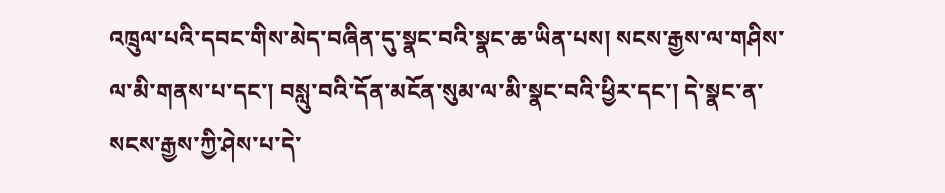འཁྲུལ་པའི་དབང་གིས་མེད་བཞིན་དུ་སྣང་བའི་སྣང་ཆ་ཡིན་པས། སངས་རྒྱས་ལ་གཤིས་ལ་མི་གནས་པ་དང་། བསླུ་བའི་དོན་མངོན་སུམ་ལ་མི་སྣང་བའི་ཕྱིར་དང་། དེ་སྣང་ན་སངས་རྒྱས་ཀྱི་ཤེས་པ་དེ་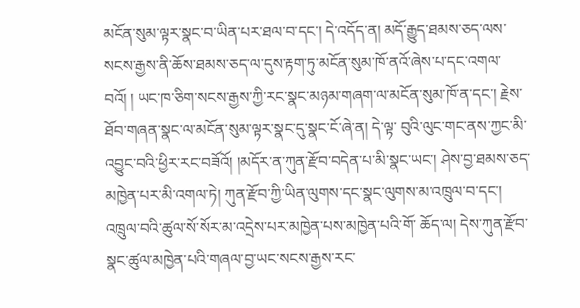མངོན་སུམ་ལྟར་སྣང་བ་ཡིན་པར་ཐལ་བ་དང་། དེ་འདོད་ན། མདོ་རྒྱུད་ཐམས་ཅད་ལས་སངས་རྒྱས་ནི་ཆོས་ཐམས་ཅད་ལ་དུས་རྟག་ཏུ་མངོན་སུམ་ཁོ་ནའོ་ཞེས་པ་དང་འགལ་བའོ། ། ཡང་ཁ་ཅིག་སངས་རྒྱས་ཀྱི་རང་སྣང་མཉམ་གཞག་ལ་མངོན་སུམ་ཁོ་ན་དང་། རྗེས་ཐོབ་གཞན་སྣང་ལ་མངོན་སུམ་ལྟར་སྣང་དུ་སྣང་ངོ་ཞེ་ན། དེ་ལྟ་ བུའི་ལུང་གང་ནས་ཀྱང་མི་འབྱུང་བའི་ཕྱིར་རང་བཟོའོ། །མདོར་ན་ཀུན་རྫོབ་བདེན་པ་མི་སྣང་ཡང་། ཤེས་བྱ་ཐམས་ཅད་མཁྱེན་པར་མི་འགལ་ཏེ། ཀུན་རྫོབ་ཀྱི་ཡིན་ལུགས་དང་སྣང་ལུགས་མ་འཁྲུལ་བ་དང་། འཁྲུལ་བའི་ཚུལ་སོ་སོར་མ་འདྲེས་པར་མཁྱེན་པས་མཁྱེན་པའི་གོ་ ཆོད་ལ། དེས་ཀུན་རྫོབ་སྣང་ཚུལ་མཁྱེན་པའི་གཞལ་བྱ་ཡང་སངས་རྒྱས་རང་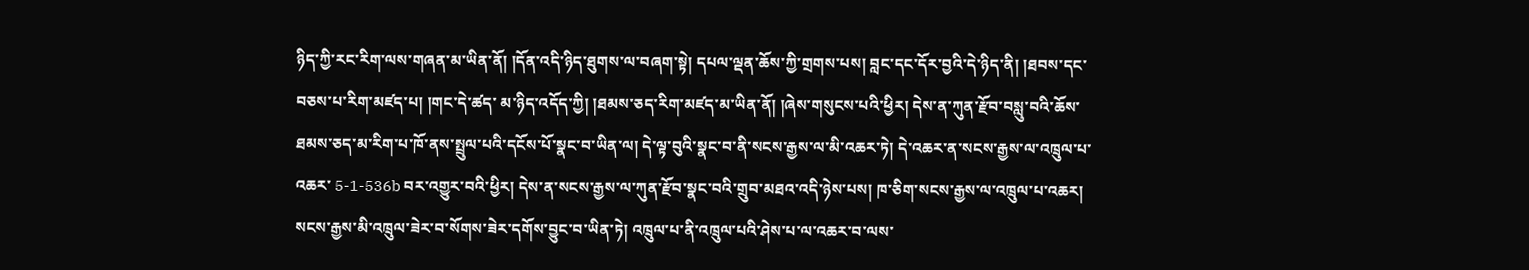ཉིད་ཀྱི་རང་རིག་ལས་གཞན་མ་ཡིན་ནོ། །དོན་འདི་ཉིད་ཐུགས་ལ་བཞག་སྟེ། དཔལ་ལྡན་ཆོས་ཀྱི་གྲགས་པས། བླང་དང་དོར་བྱའི་དེ་ཉིད་ནི། །ཐབས་དང་བཅས་པ་རིག་མཛད་པ། །གང་དེ་ཚད་ མ་ཉིད་འདོད་ཀྱི། །ཐམས་ཅད་རིག་མཛད་མ་ཡིན་ནོ། །ཞེས་གསུངས་པའི་ཕྱིར། དེས་ན་ཀུན་རྫོབ་བསླུ་བའི་ཆོས་ཐམས་ཅད་མ་རིག་པ་ཁོ་ནས་སྤྲུལ་པའི་དངོས་པོ་སྣང་བ་ཡིན་ལ། དེ་ལྟ་བུའི་སྣང་བ་ནི་སངས་རྒྱས་ལ་མི་འཆར་ཏེ། དེ་འཆར་ན་སངས་རྒྱས་ལ་འཁྲུལ་པ་འཆར་ 5-1-536b བར་འགྱུར་བའི་ཕྱིར། དེས་ན་སངས་རྒྱས་ལ་ཀུན་རྫོབ་སྣང་བའི་གྲུབ་མཐའ་འདི་ཉེས་པས། ཁ་ཅིག་སངས་རྒྱས་ལ་འཁྲུལ་པ་འཆར། སངས་རྒྱས་མི་འཁྲུལ་ཟེར་བ་སོགས་ཟེར་དགོས་བྱུང་བ་ཡིན་ཏེ། འཁྲུལ་པ་ནི་འཁྲུལ་པའི་ཤེས་པ་ལ་འཆར་བ་ལས་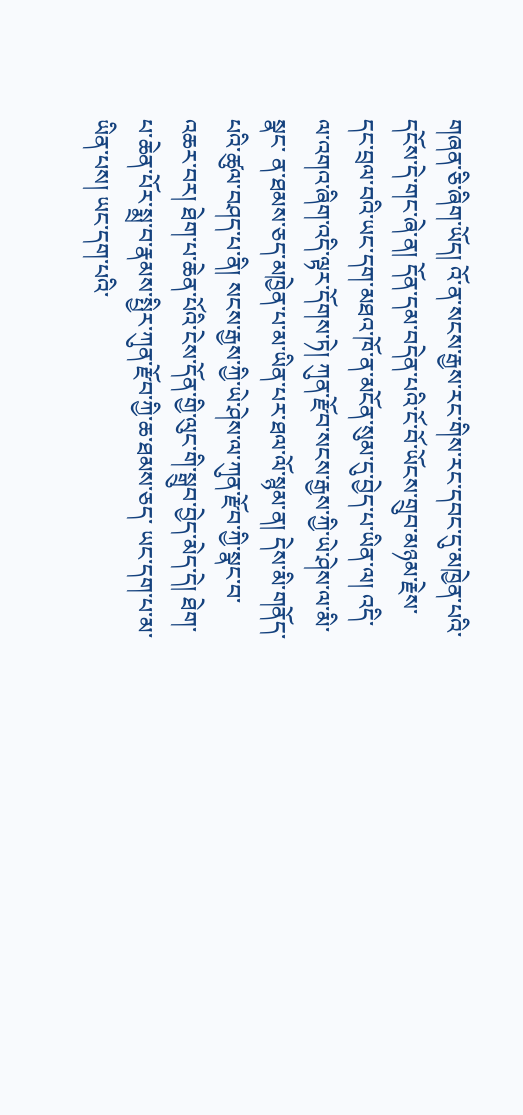གཞན་ཅི་ཞིག་ཡོད། འོ་ན་སངས་རྒྱས་རང་གིས་རང་དབང་དུ་མཁྱེན་པའི་དངོས་དེ་གང་ཞེ་ན། དོན་དམ་བདེན་པའི་ངོ་བོ་ཡོངས་གྲུབ་མཉམ་རྗེས་དང་བྲལ་བའི་ཡང་དག་མཐའ་ཁོ་ན་མངོན་སུམ་དུ་བྱེད་པ་ཡིན་ལ། འདི་ལ་འགའ་ཞིག་འདི་ལྟར་དོགས་ཏེ། ཀུན་རྫོབ་སངས་རྒྱས་ཀྱི་ཡེ་ཤེས་ལ་མི་སྣང་ ན་ཐམས་ཅད་མཁྱེན་པ་མ་ཡིན་པར་ཐལ་ལོ་སྙམ་ན། དེས་མི་གནོད་པའི་ཚུལ་བཤད་པ་ནི། སངས་རྒྱས་ཀྱི་ཡེ་ཤེས་ལ་ཀུན་རྫོབ་ཀྱི་སྣང་བ་འཆར་བར། ཐེག་པ་ཆེན་པོའི་ངེས་དོན་གྱི་ལུང་གི་སྒྲུབ་བྱེད་མེད་དེ། ཐེག་པ་ཆེན་པོར་སྨྲ་བ་རྣམས་སྤྱིར་ཀུན་རྫོབ་ཀྱི་ཆ་ཐམས་ཅད་ ཡང་དག་པ་མ་ཡིན་པས། ཡང་དག་པའི་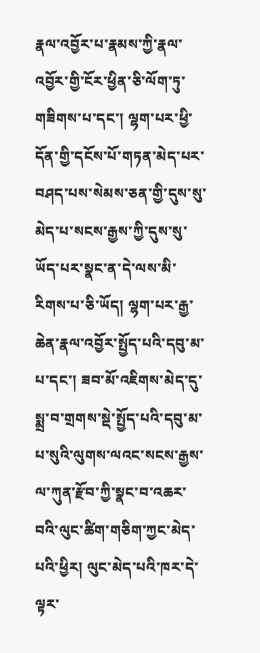རྣལ་འབྱོར་པ་རྣམས་ཀྱི་རྣལ་འབྱོར་གྱི་ངོར་ཕྱིན་ཅི་ལོག་ཏུ་གཟིགས་པ་དང་། ལྷག་པར་ཕྱི་དོན་གྱི་དངོས་པོ་གཏན་མེད་པར་བཤད་པས་སེམས་ཅན་གྱི་དུས་སུ་མེད་པ་སངས་རྒྱས་ཀྱི་དུས་སུ་ཡོད་པར་སྣང་ན་དེ་ལས་མི་རིགས་པ་ཅི་ཡོད། ལྷག་པར་རྒྱ་ཆེན་རྣལ་འབྱོར་སྤྱོད་པའི་དབུ་མ་པ་དང་། ཟབ་མོ་འཇིགས་མེད་དུ་སྨྲ་བ་གྲགས་སྡེ་སྤྱོད་པའི་དབུ་མ་པ་སུའི་ལུགས་ལའང་སངས་རྒྱས་ལ་ཀུན་རྫོབ་ཀྱི་སྣང་བ་འཆར་བའི་ལུང་ཚིག་གཅིག་ཀྱང་མེད་པའི་ཕྱིར། ལུང་མེད་པའི་ཁར་དེ་ལྟར་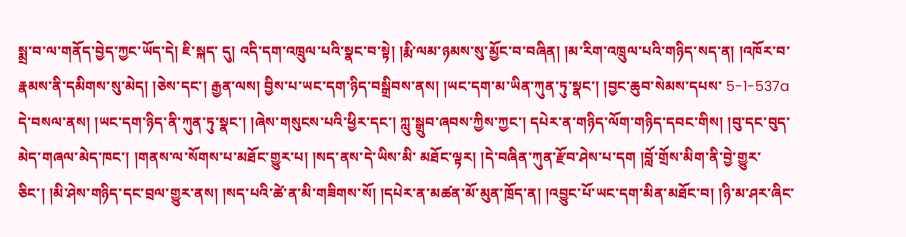སྨྲ་བ་ལ་གནོད་བྱེད་ཀྱང་ཡོད་དེ། ཇི་སྐད་ དུ། འདི་དག་འཁྲུལ་པའི་སྣང་བ་སྟེ། །རྨི་ལམ་ཉམས་སུ་མྱོང་བ་བཞིན། །མ་རིག་འཁྲུལ་པའི་གཉིད་སད་ན། །འཁོར་བ་རྣམས་ནི་དམིགས་སུ་མེད། །ཅེས་དང་། རྒྱན་ལས། བྱིས་པ་ཡང་དག་ཉིད་བསྒྲིབས་ནས། །ཡང་དག་མ་ཡིན་ཀུན་ཏུ་སྣང་། །བྱང་ཆུབ་སེམས་དཔས་ 5-1-537a དེ་བསལ་ནས། །ཡང་དག་ཉིད་ནི་ཀུན་ཏུ་སྣང་། །ཞེས་གསུངས་པའི་ཕྱིར་དང་། ཀླུ་སྒྲུབ་ཞབས་ཀྱིས་ཀྱང་། དཔེར་ན་གཉིད་ལོག་གཉིད་དབང་གིས། །བུ་དང་བུད་མེད་གཞལ་མེད་ཁང་། །གནས་ལ་སོགས་པ་མཐོང་གྱུར་པ། །སད་ནས་དེ་ཡིས་མི་ མཐོང་ལྟར། །དེ་བཞིན་ཀུན་རྫོབ་ཤེས་པ་དག །བློ་གྲོས་མིག་ནི་བྱེ་གྱུར་ཅིང་། །མི་ཤེས་གཉིད་དང་བྲལ་གྱུར་ནས། །སད་པའི་ཚེ་ན་མི་གཟིགས་སོ། །དཔེར་ན་མཚན་མོ་མུན་ཁྲོད་ན། །འབྱུང་པོ་ཡང་དག་མིན་མཐོང་བ། །ཉི་མ་ཤར་ཞིང་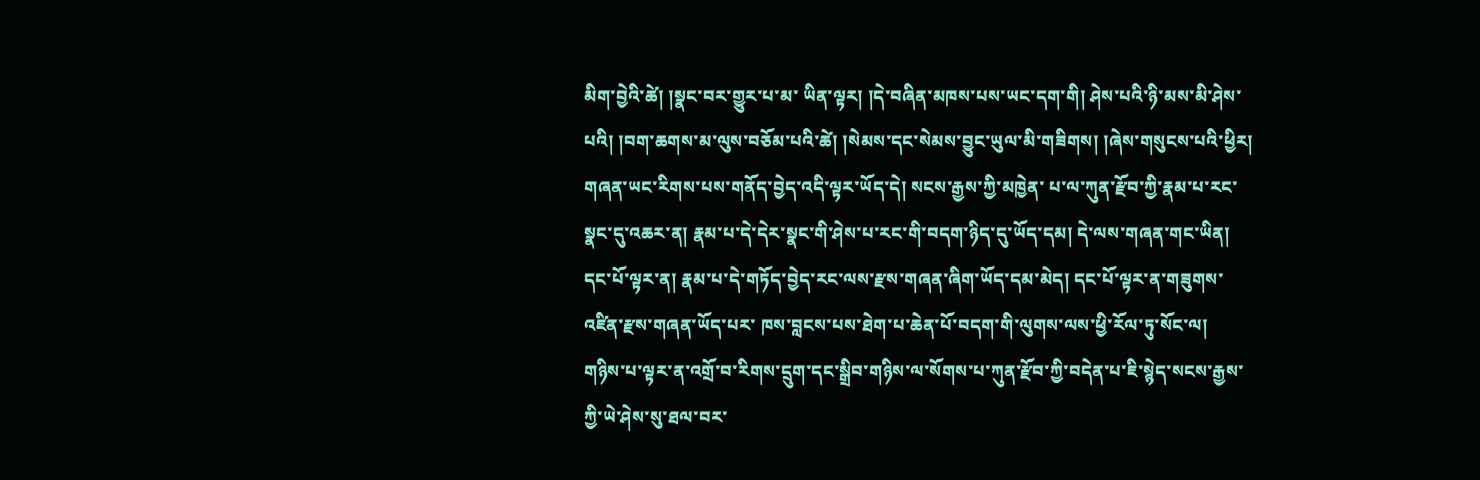མིག་བྱེའི་ཚེ། །སྣང་བར་གྱུར་པ་མ་ ཡིན་ལྟར། །དེ་བཞིན་མཁས་པས་ཡང་དག་གི། ཤེས་པའི་ཉི་མས་མི་ཤེས་པའི། །བག་ཆགས་མ་ལུས་བཅོམ་པའི་ཚེ། །སེམས་དང་སེམས་བྱུང་ཡུལ་མི་གཟིགས། །ཞེས་གསུངས་པའི་ཕྱིར། གཞན་ཡང་རིགས་པས་གནོད་བྱེད་འདི་ལྟར་ཡོད་དེ། སངས་རྒྱས་ཀྱི་མཁྱེན་ པ་ལ་ཀུན་རྫོབ་ཀྱི་རྣམ་པ་རང་སྣང་དུ་འཆར་ན། རྣམ་པ་དེ་དེར་སྣང་གི་ཤེས་པ་རང་གི་བདག་ཉིད་དུ་ཡོད་དམ། དེ་ལས་གཞན་གང་ཡིན། དང་པོ་ལྟར་ན། རྣམ་པ་དེ་གཏོད་བྱེད་རང་ལས་རྫས་གཞན་ཞིག་ཡོད་དམ་མེད། དང་པོ་ལྟར་ན་གཟུགས་འཛིན་རྫས་གཞན་ཡོད་པར་ ཁས་བླངས་པས་ཐེག་པ་ཆེན་པོ་བདག་གི་ལུགས་ལས་ཕྱི་རོལ་ཏུ་སོང་ལ། གཉིས་པ་ལྟར་ན་འགྲོ་བ་རིགས་དྲུག་དང་སྒྲིབ་གཉིས་ལ་སོགས་པ་ཀུན་རྫོབ་ཀྱི་བདེན་པ་ཇི་སྙེད་སངས་རྒྱས་ཀྱི་ཡེ་ཤེས་སུ་ཐལ་བར་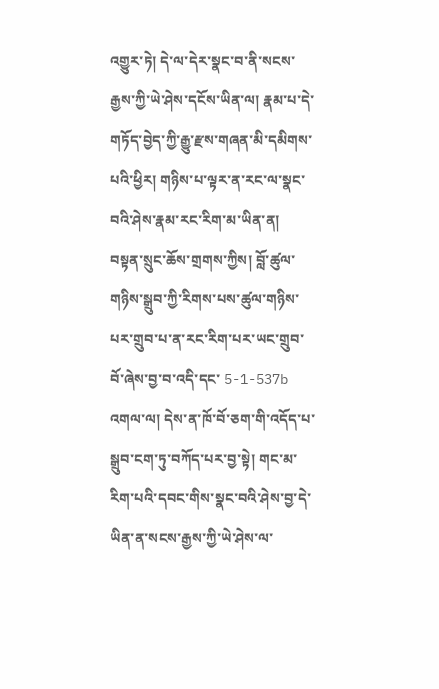འགྱུར་ཏེ། དེ་ལ་དེར་སྣང་བ་ནི་སངས་རྒྱས་ཀྱི་ཡེ་ཤེས་དངོས་ཡིན་ལ། རྣམ་པ་དེ་གཏོད་བྱེད་ཀྱི་རྒྱུ་རྫས་གཞན་མི་དམིགས་པའི་ཕྱིར། གཉིས་པ་ལྟར་ན་རང་ལ་སྣང་བའི་ཤེས་རྣམ་རང་རིག་མ་ཡིན་ན། བསྟན་སྲུང་ཆོས་གྲགས་ཀྱིས། བློ་ཚུལ་གཉིས་སྒྲུབ་ཀྱི་རིགས་པས་ཚུལ་གཉིས་པར་གྲུབ་པ་ན་རང་རིག་པར་ཡང་གྲུབ་བོ་ཞེས་བྱ་བ་འདི་དང་ 5-1-537b འགལ་ལ། དེས་ན་ཁོ་བོ་ཅག་གི་འདོད་པ་སྒྲུབ་ངག་ཏུ་བཀོད་པར་བྱ་སྟེ། གང་མ་རིག་པའི་དབང་གིས་སྣང་བའི་ཤེས་བྱ་དེ་ཡིན་ན་སངས་རྒྱས་ཀྱི་ཡེ་ཤེས་ལ་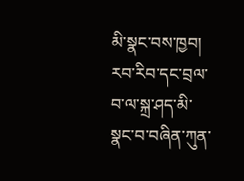མི་སྣང་བས་ཁྱབ། རབ་རིབ་དང་བྲལ་བ་ལ་སྐྲ་ཤད་མི་སྣང་བ་བཞིན་ཀུན་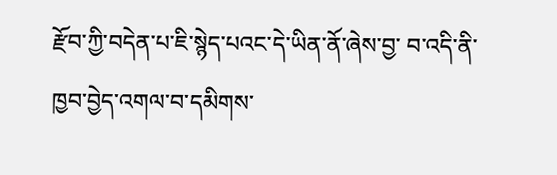རྫོབ་ཀྱི་བདེན་པ་ཇི་སྙེད་པའང་དེ་ཡིན་ནོ་ཞེས་བྱ་ བ་འདི་ནི་ཁྱབ་བྱེད་འགལ་བ་དམིགས་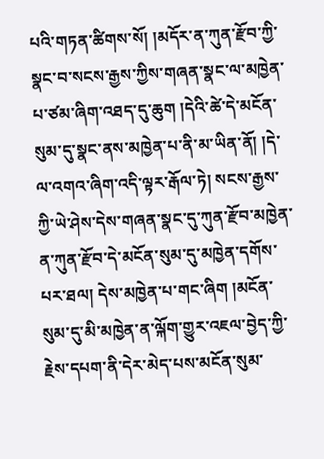པའི་གཏན་ཚིགས་སོ། །མདོར་ན་ཀུན་རྫོབ་ཀྱི་སྣང་བ་སངས་རྒྱས་ཀྱིས་གཞན་སྣང་ལ་མཁྱེན་པ་ཙམ་ཞིག་འཐད་དུ་ཆུག །དེའི་ཚེ་དེ་མངོན་སུམ་དུ་སྣང་ནས་མཁྱེན་པ་ནི་མ་ཡིན་ནོ། །དེ་ལ་འགའ་ཞིག་འདི་ལྟར་རྒོལ་ཏེ། སངས་རྒྱས་ ཀྱི་ཡེ་ཤེས་དེས་གཞན་སྣང་དུ་ཀུན་རྫོབ་མཁྱེན་ན་ཀུན་རྫོབ་དེ་མངོན་སུམ་དུ་མཁྱེན་དགོས་པར་ཐལ། དེས་མཁྱེན་པ་གང་ཞིག །མངོན་སུམ་དུ་མི་མཁྱེན་ན་ལྐོག་གྱུར་འཇལ་བྱེད་ཀྱི་རྗེས་དཔག་ནི་དེར་མེད་པས་མངོན་སུམ་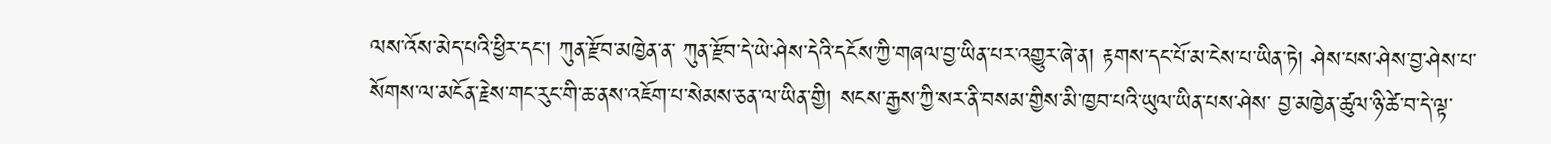ལས་འོས་མེད་པའི་ཕྱིར་དང་། ཀུན་རྫོབ་མཁྱེན་ན་ ཀུན་རྫོབ་དེ་ཡེ་ཤེས་དེའི་དངོས་ཀྱི་གཞལ་བྱ་ཡིན་པར་འགྱུར་ཞེ་ན། རྟགས་དང་པོ་མ་ངེས་པ་ཡིན་ཏེ། ཤེས་པས་ཤེས་བྱ་ཤེས་པ་སོགས་ལ་མངོན་རྗེས་གང་རུང་གི་ཆ་ནས་འཇོག་པ་སེམས་ཅན་ལ་ཡིན་གྱི། སངས་རྒྱས་ཀྱི་སར་ནི་བསམ་གྱིས་མི་ཁྱབ་པའི་ཡུལ་ཡིན་པས་ཤེས་ བྱ་མཁྱེན་ཚུལ་ཉི་ཚེ་བ་དེ་ལྟ་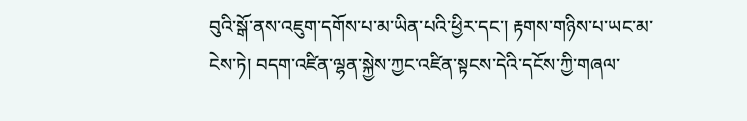བུའི་སྒོ་ནས་འཇུག་དགོས་པ་མ་ཡིན་པའི་ཕྱིར་དང་། རྟགས་གཉིས་པ་ཡང་མ་ངེས་ཏེ། བདག་འཛིན་ལྷན་སྐྱེས་ཀྱང་འཛིན་སྟངས་དེའི་དངོས་ཀྱི་གཞལ་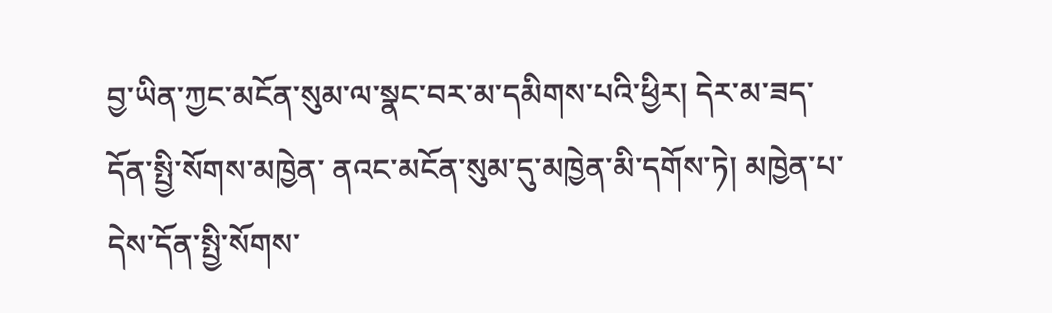བྱ་ཡིན་ཀྱང་མངོན་སུམ་ལ་སྣང་བར་མ་དམིགས་པའི་ཕྱིར། དེར་མ་ཟད་དོན་སྤྱི་སོགས་མཁྱེན་ ནའང་མངོན་སུམ་དུ་མཁྱེན་མི་དགོས་ཏེ། མཁྱེན་པ་དེས་དོན་སྤྱི་སོགས་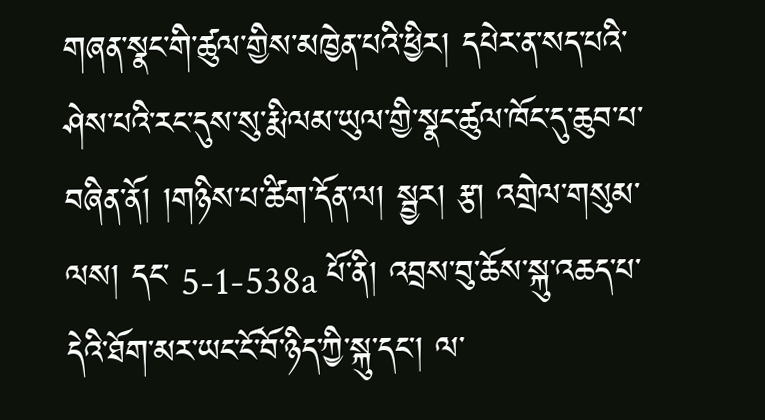གཞན་སྣང་གི་ཚུལ་གྱིས་མཁྱེན་པའི་ཕྱིར། དཔེར་ན་སད་པའི་ཤེས་པའི་རང་དུས་སུ་རྨི་ལམ་ཡུལ་གྱི་སྣང་ཚུལ་ཁོང་དུ་ཆུབ་པ་བཞིན་ནོ། །གཉིས་པ་ཚིག་དོན་ལ། སྦྱར། རྩ། འགྲེལ་གསུམ་ལས། དང་ 5-1-538a པོ་ནི། འབྲས་བུ་ཆོས་སྐུ་འཆད་པ་དེའི་ཐོག་མར་ཡང་ངོ་བོ་ཉིད་ཀྱི་སྐུ་དང་། ལ་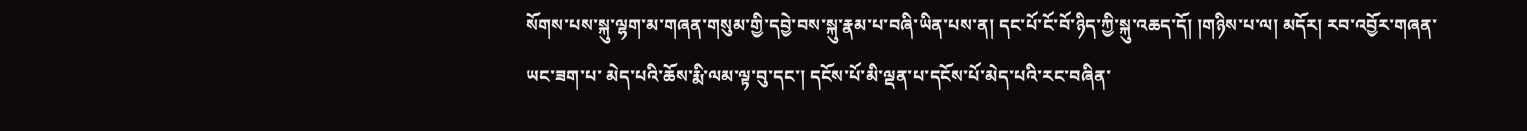སོགས་པས་སྐུ་ལྷག་མ་གཞན་གསུམ་གྱི་དབྱེ་བས་སྐུ་རྣམ་པ་བཞི་ཡིན་པས་ན། དང་པོ་ངོ་བོ་ཉིད་ཀྱི་སྐུ་འཆད་དོ། །གཉིས་པ་ལ། མདོར། རབ་འབྱོར་གཞན་ཡང་ཟག་པ་ མེད་པའི་ཆོས་རྨི་ལམ་ལྟ་བུ་དང་། དངོས་པོ་མི་ལྡན་པ་དངོས་པོ་མེད་པའི་རང་བཞིན་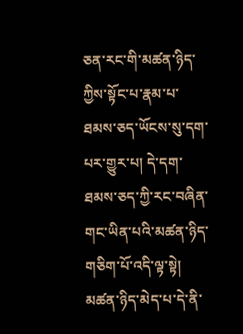ཅན་རང་གི་མཚན་ཉིད་ཀྱིས་སྟོང་པ་རྣམ་པ་ཐམས་ཅད་ཡོངས་སུ་དག་པར་གྱུར་པ། དེ་དག་ཐམས་ཅད་ཀྱི་རང་བཞིན་གང་ཡིན་པའི་མཚན་ཉིད་གཅིག་པོ་འདི་ལྟ་སྟེ། མཚན་ཉིད་མེད་པ་དེ་ནི་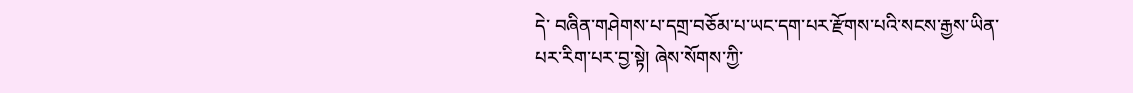དེ་ བཞིན་གཤེགས་པ་དགྲ་བཅོམ་པ་ཡང་དག་པར་རྫོགས་པའི་སངས་རྒྱས་ཡིན་པར་རིག་པར་བྱ་སྟེ། ཞེས་སོགས་ཀྱི་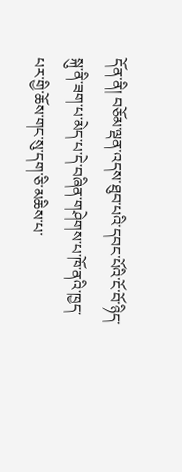དོན་ནི། བཅོམ་ལྡན་འདས་ཐུབ་པའི་དབང་པོའི་ངོ་བོ་ཉིད་སྐུ་ནི་ཟག་པ་མེད་པ་དེ་བཞིན་གཤེགས་པ་ཁོ་ནའི་ཁྱད་པར་གྱི་ཆོས་གང་སུ་དག་ཅི་མཆིས་པ་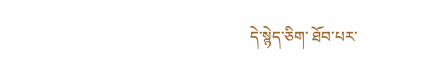དེ་སྙེད་ཅིག་ ཐོབ་པར་